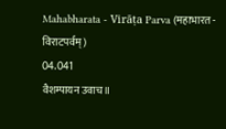Mahabharata - Virāṭa Parva (महाभारत - विराटपर्वम्)
04.041
वैशम्पायन उवाच॥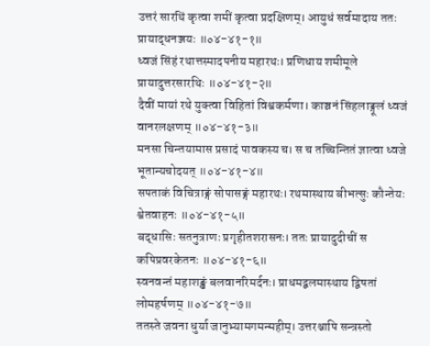उत्तरं सारथिं कृत्वा शमीं कृत्वा प्रदक्षिणम्। आयुधं सर्वमादाय ततः प्रायाद्धनञ्जयः ॥०४-४१-१॥
ध्वजं सिंहं रथात्तस्मादपनीय महारथः। प्रणिधाय शमीमूले प्रायादुत्तरसारथिः ॥०४-४१-२॥
दैवीं मायां रथे युक्त्वा विहितां विश्वकर्मणा। काञ्चनं सिंहलाङ्गूलं ध्वजं वानरलक्षणम् ॥०४-४१-३॥
मनसा चिन्तयामास प्रसादं पावकस्य च। स च तच्चिन्तितं ज्ञात्वा ध्वजे भूतान्यचोदयत् ॥०४-४१-४॥
सपताकं विचित्राङ्गं सोपासङ्गं महारथः। रथमास्थाय बीभत्सुः कौन्तेयः श्वेतवाहनः ॥०४-४१-५॥
बद्धासिः सतनुत्राणः प्रगृहीतशरासनः। ततः प्रायादुदीचीं स कपिप्रवरकेतनः ॥०४-४१-६॥
स्वनवन्तं महाशङ्खं बलवानरिमर्दनः। प्राधमद्बलमास्थाय द्विषतां लोमहर्षणम् ॥०४-४१-७॥
ततस्ते जवना धुर्या जानुभ्यामगमन्महीम्। उत्तरश्चापि सन्त्रस्तो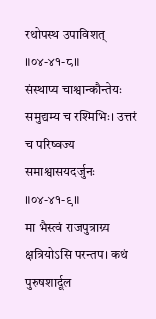रथोपस्थ उपाविशत् ॥०४-४१-८॥
संस्थाप्य चाश्वान्कौन्तेयः समुद्यम्य च रश्मिभिः। उत्तरं च परिष्वज्य समाश्वासयदर्जुनः ॥०४-४१-९॥
मा भैस्त्वं राजपुत्राग्र्य क्षत्रियोऽसि परन्तप। कथं पुरुषशार्दूल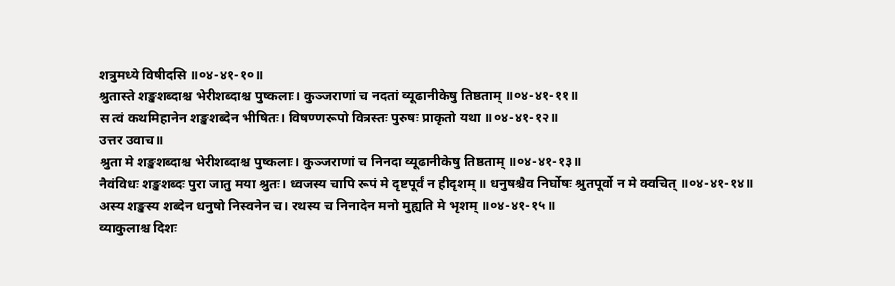शत्रुमध्ये विषीदसि ॥०४-४१-१०॥
श्रुतास्ते शङ्खशब्दाश्च भेरीशब्दाश्च पुष्कलाः। कुञ्जराणां च नदतां व्यूढानीकेषु तिष्ठताम् ॥०४-४१-११॥
स त्वं कथमिहानेन शङ्खशब्देन भीषितः। विषण्णरूपो वित्रस्तः पुरुषः प्राकृतो यथा ॥०४-४१-१२॥
उत्तर उवाच॥
श्रुता मे शङ्खशब्दाश्च भेरीशब्दाश्च पुष्कलाः। कुञ्जराणां च निनदा व्यूढानीकेषु तिष्ठताम् ॥०४-४१-१३॥
नैवंविधः शङ्खशब्दः पुरा जातु मया श्रुतः। ध्वजस्य चापि रूपं मे दृष्टपूर्वं न हीदृशम् ॥ धनुषश्चैव निर्घोषः श्रुतपूर्वो न मे क्वचित् ॥०४-४१-१४॥
अस्य शङ्खस्य शब्देन धनुषो निस्वनेन च। रथस्य च निनादेन मनो मुह्यति मे भृशम् ॥०४-४१-१५॥
व्याकुलाश्च दिशः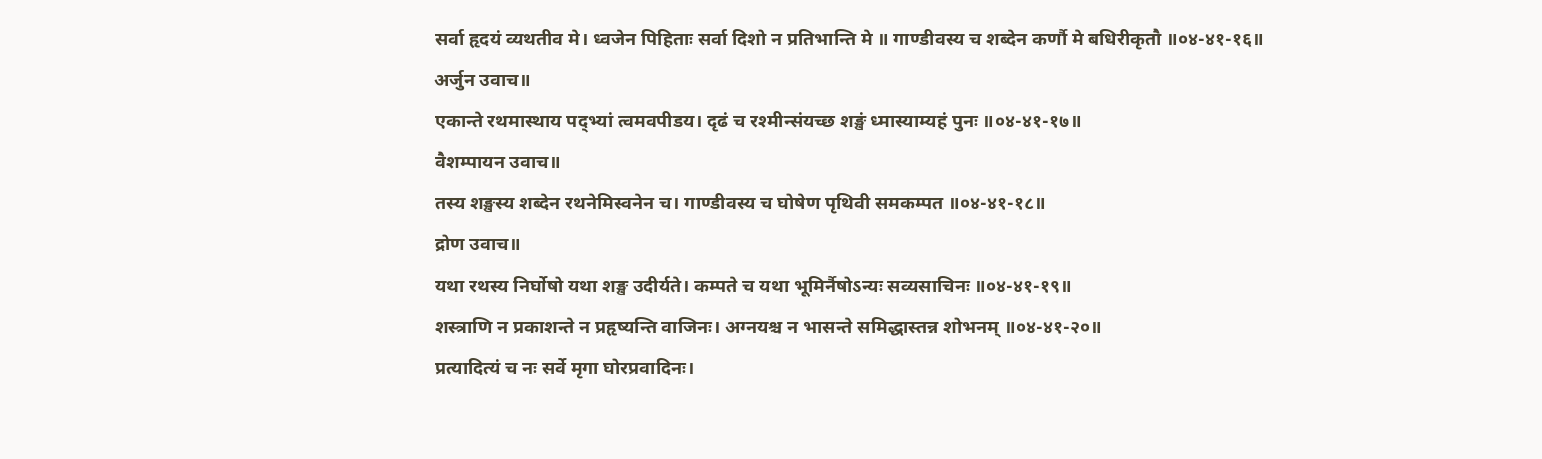सर्वा हृदयं व्यथतीव मे। ध्वजेन पिहिताः सर्वा दिशो न प्रतिभान्ति मे ॥ गाण्डीवस्य च शब्देन कर्णौ मे बधिरीकृतौ ॥०४-४१-१६॥
अर्जुन उवाच॥
एकान्ते रथमास्थाय पद्भ्यां त्वमवपीडय। दृढं च रश्मीन्संयच्छ शङ्खं ध्मास्याम्यहं पुनः ॥०४-४१-१७॥
वैशम्पायन उवाच॥
तस्य शङ्खस्य शब्देन रथनेमिस्वनेन च। गाण्डीवस्य च घोषेण पृथिवी समकम्पत ॥०४-४१-१८॥
द्रोण उवाच॥
यथा रथस्य निर्घोषो यथा शङ्ख उदीर्यते। कम्पते च यथा भूमिर्नैषोऽन्यः सव्यसाचिनः ॥०४-४१-१९॥
शस्त्राणि न प्रकाशन्ते न प्रहृष्यन्ति वाजिनः। अग्नयश्च न भासन्ते समिद्धास्तन्न शोभनम् ॥०४-४१-२०॥
प्रत्यादित्यं च नः सर्वे मृगा घोरप्रवादिनः।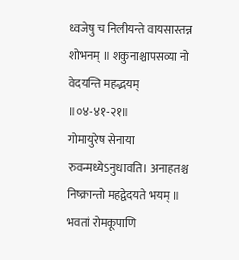ध्वजेषु च निलीयन्ते वायसास्तन्न शोभनम् ॥ शकुनाश्चापसव्या नो वेदयन्ति महद्भयम् ॥०४-४१-२१॥
गोमायुरेष सेनाया रुवन्मध्येऽनुधावति। अनाहतश्च निष्क्रान्तो महद्वेदयते भयम् ॥ भवतां रोमकूपाणि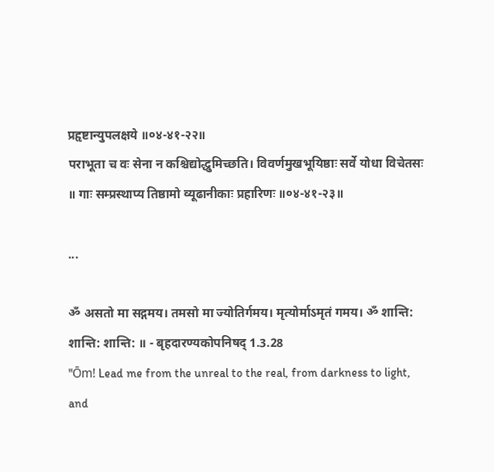प्रहृष्टान्युपलक्षये ॥०४-४१-२२॥
पराभूता च वः सेना न कश्चिद्योद्धुमिच्छति। विवर्णमुखभूयिष्ठाः सर्वे योधा विचेतसः ॥ गाः सम्प्रस्थाप्य तिष्ठामो व्यूढानीकाः प्रहारिणः ॥०४-४१-२३॥

...

ॐ असतो मा सद्गमय। तमसो मा ज्योतिर्गमय। मृत्योर्माऽमृतं गमय। ॐ शान्ति: शान्ति: शान्ति: ॥ - बृहदारण्यकोपनिषद् 1.3.28
"Ōm! Lead me from the unreal to the real, from darkness to light, and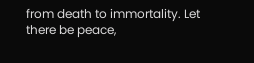from death to immortality. Let there be peace,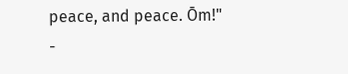peace, and peace. Ōm!" -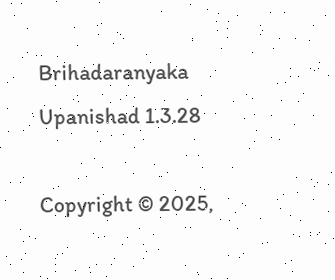Brihadaranyaka Upanishad 1.3.28

Copyright © 2025,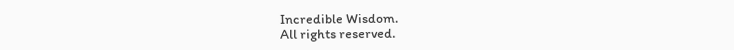Incredible Wisdom.
All rights reserved.